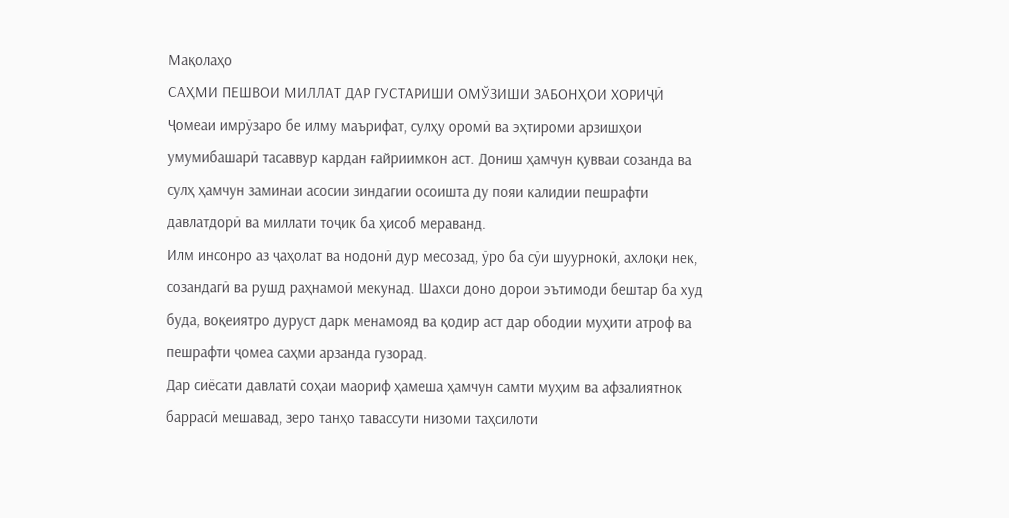Мақолаҳо
САҲМИ ПЕШВОИ МИЛЛАТ ДАР ГУСТАРИШИ ОМЎЗИШИ ЗАБОНҲОИ ХОРИҶӢ
Ҷомеаи имрӯзаро бе илму маърифат, сулҳу оромӣ ва эҳтироми арзишҳои умумибашарӣ тасаввур кардан ғайриимкон аст. Дониш ҳамчун қувваи созанда ва сулҳ ҳамчун заминаи асосии зиндагии осоишта ду пояи калидии пешрафти давлатдорӣ ва миллати тоҷик ба ҳисоб мераванд.
Илм инсонро аз ҷаҳолат ва нодонӣ дур месозад, ӯро ба сӯи шуурнокӣ, ахлоқи нек, созандагӣ ва рушд раҳнамоӣ мекунад. Шахси доно дорои эътимоди бештар ба худ буда, воқеиятро дуруст дарк менамояд ва қодир аст дар ободии муҳити атроф ва пешрафти ҷомеа саҳми арзанда гузорад.
Дар сиёсати давлатӣ соҳаи маориф ҳамеша ҳамчун самти муҳим ва афзалиятнок баррасӣ мешавад, зеро танҳо тавассути низоми таҳсилоти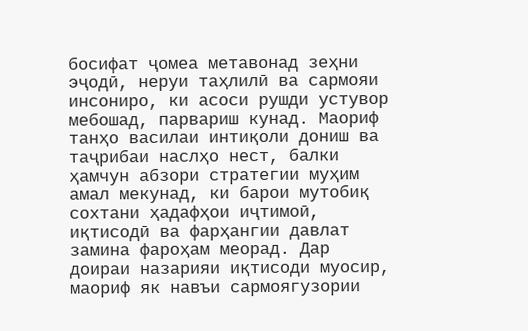босифат ҷомеа метавонад зеҳни эҷодӣ, неруи таҳлилӣ ва сармояи инсониро, ки асоси рушди устувор мебошад, парвариш кунад. Маориф танҳо василаи интиқоли дониш ва таҷрибаи наслҳо нест, балки ҳамчун абзори стратегии муҳим амал мекунад, ки барои мутобиқ сохтани ҳадафҳои иҷтимоӣ, иқтисодӣ ва фарҳангии давлат замина фароҳам меорад. Дар доираи назарияи иқтисоди муосир, маориф як навъи сармоягузории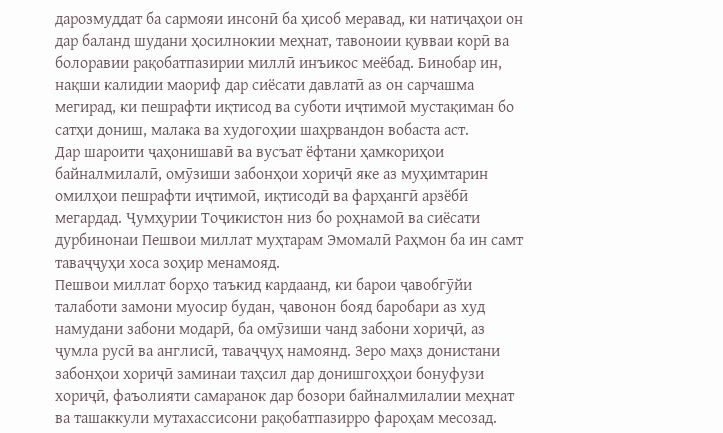дарозмуддат ба сармояи инсонӣ ба ҳисоб меравад, ки натиҷаҳои он дар баланд шудани ҳосилнокии меҳнат, тавоноии қувваи корӣ ва болоравии рақобатпазирии миллӣ инъикос меёбад. Бинобар ин, нақши калидии маориф дар сиёсати давлатӣ аз он сарчашма мегирад, ки пешрафти иқтисод ва суботи иҷтимоӣ мустақиман бо сатҳи дониш, малака ва худогоҳии шаҳрвандон вобаста аст.
Дар шароити ҷаҳонишавӣ ва вусъат ёфтани ҳамкориҳои байналмилалӣ, омӯзиши забонҳои хориҷӣ яке аз муҳимтарин омилҳои пешрафти иҷтимоӣ, иқтисодӣ ва фарҳангӣ арзёбӣ мегардад. Ҷумҳурии Тоҷикистон низ бо роҳнамоӣ ва сиёсати дурбинонаи Пешвои миллат муҳтарам Эмомалӣ Раҳмон ба ин самт таваҷҷуҳи хоса зоҳир менамояд.
Пешвои миллат борҳо таъкид кардаанд, ки барои ҷавобгӯйи талаботи замони муосир будан, ҷавонон бояд баробари аз худ намудани забони модарӣ, ба омӯзиши чанд забони хориҷӣ, аз ҷумла русӣ ва англисӣ, таваҷҷуҳ намоянд. Зеро маҳз донистани забонҳои хориҷӣ заминаи таҳсил дар донишгоҳҳои бонуфузи хориҷӣ, фаъолияти самаранок дар бозори байналмилалии меҳнат ва ташаккули мутахассисони рақобатпазирро фароҳам месозад.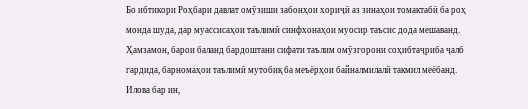Бо ибтикори Роҳбари давлат омӯзиши забонҳои хориҷӣ аз зинаҳои томактабӣ ба роҳ монда шуда, дар муассисаҳои таълимӣ синфхонаҳои муосир таъсис дода мешаванд. Ҳамзамон, барои баланд бардоштани сифати таълим омӯзгорони соҳибтаҷриба ҷалб гардида, барномаҳои таълимӣ мутобиқ ба меъёрҳои байналмилалӣ такмил меёбанд. Илова бар ин,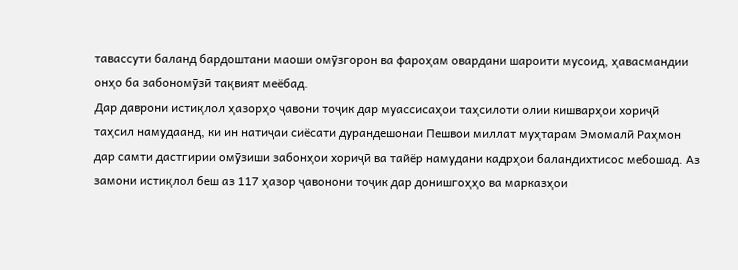тавассути баланд бардоштани маоши омӯзгорон ва фароҳам овардани шароити мусоид, ҳавасмандии онҳо ба забономӯзӣ тақвият меёбад.
Дар даврони истиқлол ҳазорҳо ҷавони тоҷик дар муассисаҳои таҳсилоти олии кишварҳои хориҷӣ таҳсил намудаанд, ки ин натиҷаи сиёсати дурандешонаи Пешвои миллат муҳтарам Эмомалӣ Раҳмон дар самти дастгирии омӯзиши забонҳои хориҷӣ ва тайёр намудани кадрҳои баландихтисос мебошад. Аз замони истиқлол беш аз 117 ҳазор ҷавонони тоҷик дар донишгоҳҳо ва марказҳои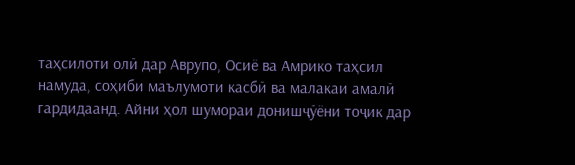таҳсилоти олӣ дар Аврупо, Осиё ва Амрико таҳсил намуда, соҳиби маълумоти касбӣ ва малакаи амалӣ гардидаанд. Айни ҳол шумораи донишҷӯёни тоҷик дар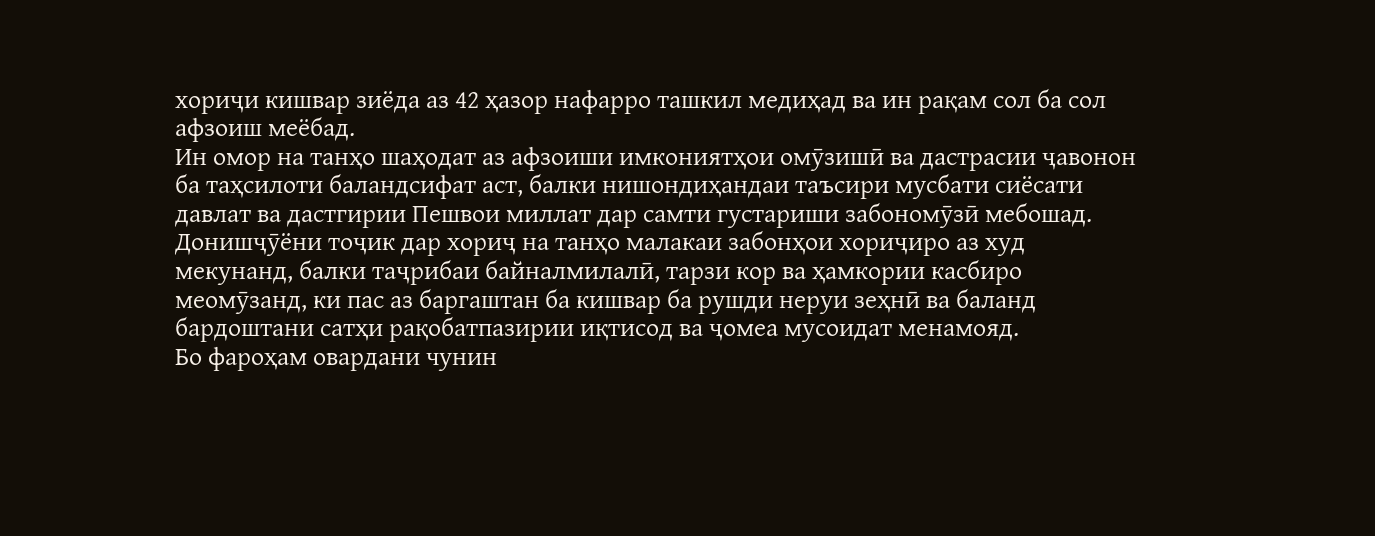хориҷи кишвар зиёда аз 42 ҳазор нафарро ташкил медиҳад ва ин рақам сол ба сол афзоиш меёбад.
Ин омор на танҳо шаҳодат аз афзоиши имкониятҳои омӯзишӣ ва дастрасии ҷавонон ба таҳсилоти баландсифат аст, балки нишондиҳандаи таъсири мусбати сиёсати давлат ва дастгирии Пешвои миллат дар самти густариши забономӯзӣ мебошад. Донишҷӯёни тоҷик дар хориҷ на танҳо малакаи забонҳои хориҷиро аз худ мекунанд, балки таҷрибаи байналмилалӣ, тарзи кор ва ҳамкории касбиро меомӯзанд, ки пас аз баргаштан ба кишвар ба рушди неруи зеҳнӣ ва баланд бардоштани сатҳи рақобатпазирии иқтисод ва ҷомеа мусоидат менамояд.
Бо фароҳам овардани чунин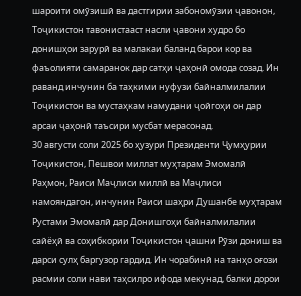шароити омӯзишӣ ва дастгирии забономӯзии ҷавонон, Тоҷикистон тавонистааст насли ҷавони худро бо донишҳои зарурӣ ва малакаи баланд барои кор ва фаъолияти самаранок дар сатҳи ҷаҳонӣ омода созад. Ин раванд инчунин ба таҳкими нуфузи байналмилалии Тоҷикистон ва мустаҳкам намудани ҷойгоҳи он дар арсаи ҷаҳонӣ таъсири мусбат мерасонад.
30 августи соли 2025 бо ҳузури Президенти Ҷумҳурии Тоҷикистон, Пешвои миллат муҳтарам Эмомалӣ Раҳмон, Раиси Маҷлиси миллӣ ва Маҷлиси намояндагон, инчунин Раиси шаҳри Душанбе муҳтарам Рустами Эмомалӣ дар Донишгоҳи байналмилалии сайёҳӣ ва соҳибкории Тоҷикистон ҷашни Рӯзи дониш ва дарси сулҳ баргузор гардид. Ин чорабинӣ на танҳо оғози расмии соли нави таҳсилро ифода мекунад, балки дорои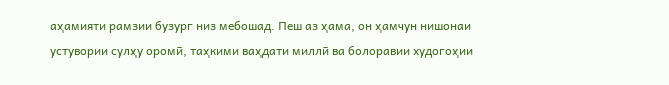аҳамияти рамзии бузург низ мебошад. Пеш аз ҳама, он ҳамчун нишонаи устувории сулҳу оромӣ, таҳкими ваҳдати миллӣ ва болоравии худогоҳии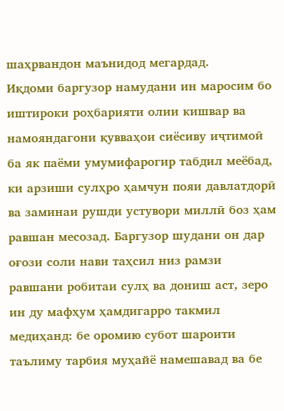шаҳрвандон маънидод мегардад.
Иқдоми баргузор намудани ин маросим бо иштироки роҳбарияти олии кишвар ва намояндагони қувваҳои сиёсиву иҷтимоӣ ба як паёми умумифарогир табдил меёбад, ки арзиши сулҳро ҳамчун пояи давлатдорӣ ва заминаи рушди устувори миллӣ боз ҳам равшан месозад. Баргузор шудани он дар оғози соли нави таҳсил низ рамзи равшани робитаи сулҳ ва дониш аст, зеро ин ду мафҳум ҳамдигарро такмил медиҳанд: бе оромию субот шароити таълиму тарбия муҳайё намешавад ва бе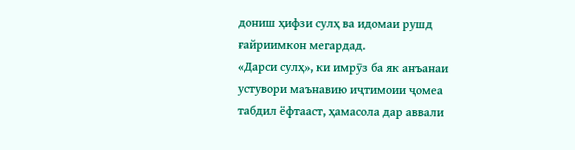дониш ҳифзи сулҳ ва идомаи рушд ғайриимкон мегардад.
«Дарси сулҳ», ки имрӯз ба як анъанаи устувори маънавию иҷтимоии ҷомеа табдил ёфтааст, ҳамасола дар аввали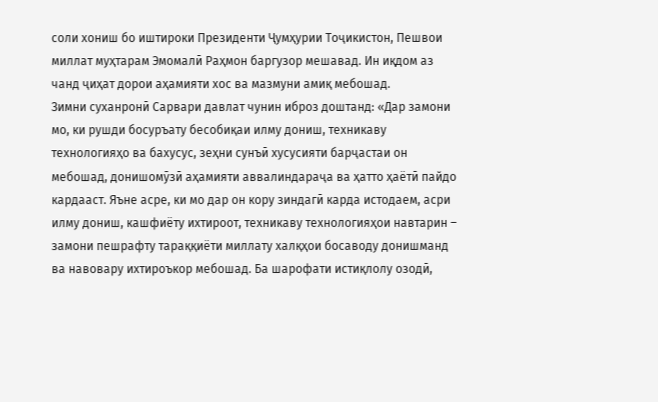соли хониш бо иштироки Президенти Ҷумҳурии Тоҷикистон, Пешвои миллат муҳтарам Эмомалӣ Раҳмон баргузор мешавад. Ин иқдом аз чанд ҷиҳат дорои аҳамияти хос ва мазмуни амиқ мебошад.
Зимни суханронӣ Сарвари давлат чунин иброз доштанд: «Дар замони мо, ки рушди босуръату бесобиқаи илму дониш, техникаву технологияҳо ва бахусус, зеҳни сунъӣ хусусияти барҷастаи он мебошад, донишомӯзӣ аҳамияти аввалиндараҷа ва ҳатто ҳаётӣ пайдо кардааст. Яъне асре, ки мо дар он кору зиндагӣ карда истодаем, асри илму дониш, кашфиёту ихтироот, техникаву технологияҳои навтарин – замони пешрафту тараққиёти миллату халқҳои босаводу донишманд ва навовару ихтироъкор мебошад. Ба шарофати истиқлолу озодӣ,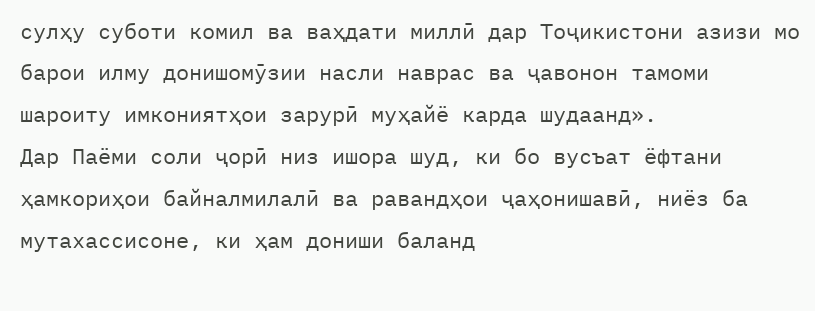сулҳу суботи комил ва ваҳдати миллӣ дар Тоҷикистони азизи мо барои илму донишомӯзии насли наврас ва ҷавонон тамоми шароиту имкониятҳои зарурӣ муҳайё карда шудаанд».
Дар Паёми соли ҷорӣ низ ишора шуд, ки бо вусъат ёфтани ҳамкориҳои байналмилалӣ ва равандҳои ҷаҳонишавӣ, ниёз ба мутахассисоне, ки ҳам дониши баланд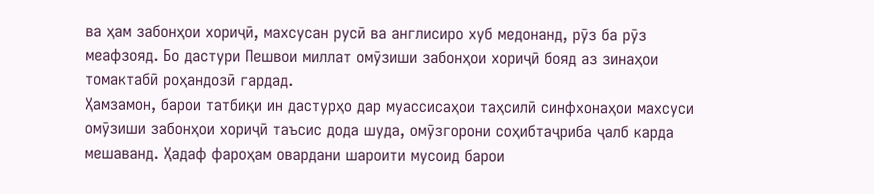ва ҳам забонҳои хориҷӣ, махсусан русӣ ва англисиро хуб медонанд, рӯз ба рӯз меафзояд. Бо дастури Пешвои миллат омӯзиши забонҳои хориҷӣ бояд аз зинаҳои томактабӣ роҳандозӣ гардад.
Ҳамзамон, барои татбиқи ин дастурҳо дар муассисаҳои таҳсилӣ синфхонаҳои махсуси омӯзиши забонҳои хориҷӣ таъсис дода шуда, омӯзгорони соҳибтаҷриба ҷалб карда мешаванд. Ҳадаф фароҳам овардани шароити мусоид барои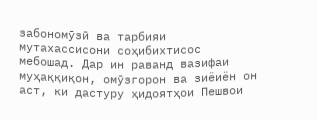забономӯзӣ ва тарбияи мутахассисони соҳибихтисос мебошад. Дар ин раванд вазифаи муҳаққиқон, омӯзгорон ва зиёиён он аст, ки дастуру ҳидоятҳои Пешвои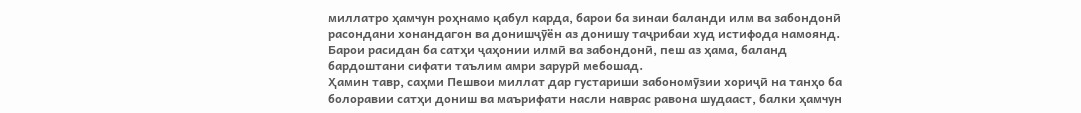миллатро ҳамчун роҳнамо қабул карда, барои ба зинаи баланди илм ва забондонӣ расондани хонандагон ва донишҷӯён аз донишу таҷрибаи худ истифода намоянд. Барои расидан ба сатҳи ҷаҳонии илмӣ ва забондонӣ, пеш аз ҳама, баланд бардоштани сифати таълим амри зарурӣ мебошад.
Ҳамин тавр, саҳми Пешвои миллат дар густариши забономӯзии хориҷӣ на танҳо ба болоравии сатҳи дониш ва маърифати насли наврас равона шудааст, балки ҳамчун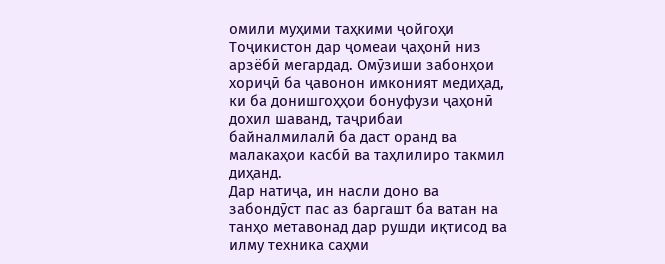омили муҳими таҳкими ҷойгоҳи Тоҷикистон дар ҷомеаи ҷаҳонӣ низ арзёбӣ мегардад. Омӯзиши забонҳои хориҷӣ ба ҷавонон имконият медиҳад, ки ба донишгоҳҳои бонуфузи ҷаҳонӣ дохил шаванд, таҷрибаи байналмилалӣ ба даст оранд ва малакаҳои касбӣ ва таҳлилиро такмил диҳанд.
Дар натиҷа, ин насли доно ва забондӯст пас аз баргашт ба ватан на танҳо метавонад дар рушди иқтисод ва илму техника саҳми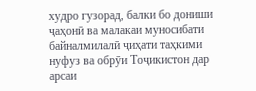худро гузорад, балки бо дониши ҷаҳонӣ ва малакаи муносибати байналмилалӣ ҷиҳати таҳкими нуфуз ва обрӯи Тоҷикистон дар арсаи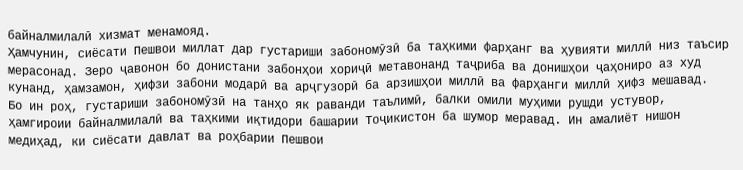байналмилалӣ хизмат менамояд.
Ҳамчунин, сиёсати Пешвои миллат дар густариши забономӯзӣ ба таҳкими фарҳанг ва ҳувияти миллӣ низ таъсир мерасонад. Зеро ҷавонон бо донистани забонҳои хориҷӣ метавонанд таҷриба ва донишҳои ҷаҳониро аз худ кунанд, ҳамзамон, ҳифзи забони модарӣ ва арҷгузорӣ ба арзишҳои миллӣ ва фарҳанги миллӣ ҳифз мешавад.
Бо ин роҳ, густариши забономӯзӣ на танҳо як раванди таълимӣ, балки омили муҳими рушди устувор, ҳамгироии байналмилалӣ ва таҳкими иқтидори башарии Тоҷикистон ба шумор меравад. Ин амалиёт нишон медиҳад, ки сиёсати давлат ва роҳбарии Пешвои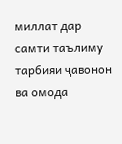миллат дар самти таълиму тарбияи ҷавонон ва омода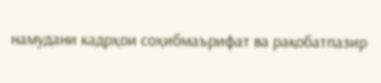намудани кадрҳои соҳибмаърифат ва рақобатпазир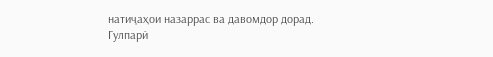натиҷаҳои назаррас ва давомдор дорад.
Гулпарӣ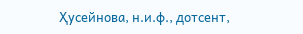Ҳусейнова, н.и.ф., дотсент,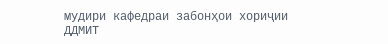мудири кафедраи забонҳои хориҷии ДДМИТ